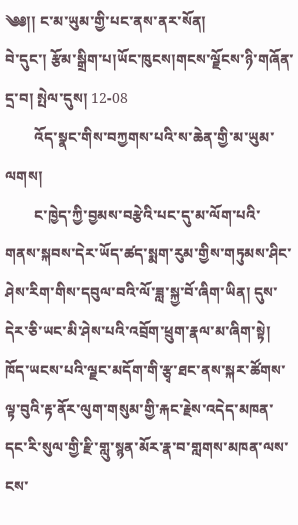༄༅།། ང་མ་ཡུམ་གྱི་པང་ནས་ནར་སོན།
བེ་དུང་། རྩོམ་སྒྲིག་པ།ཡོང་ཁུངས།གངས་ལྗོངས་ཉི་གཞོན་དྲ་བ། སྤེལ་དུས། 12-08
        འོད་སྣང་གིས་བཀྱགས་པའི་ས་ཆེན་གྱི་མ་ཡུམ་ལགས།
        ང་ཁྱེད་ཀྱི་བྱམས་བརྩེའི་པང་དུ་མ་ལོག་པའི་གནས་སྐབས་དེར་ཡོད་ཚད་སྨག་རུམ་གྱིས་གཏུམས་ཤིང་ཤེས་རིག་གིས་དབུལ་བའི་ལོ་ཟླ་སྐྱ་བོ་ཞིག་ཡིན། དུས་དེར་ཅི་ཡང་མི་ཤེས་པའི་འབྲོག་ཕྲུག་རྣལ་མ་ཞིག་སྟེ། ཁོད་ཡངས་པའི་ལྗང་མདོག་གི་རྩྭ་ཐང་ནས་སྐར་ཚོགས་ལྟ་བུའི་རྟ་ནོར་ལུག་གསུམ་གྱི་རྐང་རྗེས་འདེད་མཁན་དང་རི་སུལ་གྱི་རྫི་གླུ་སྙན་མོར་རྣ་བ་གླགས་མཁན་ལས་ངས་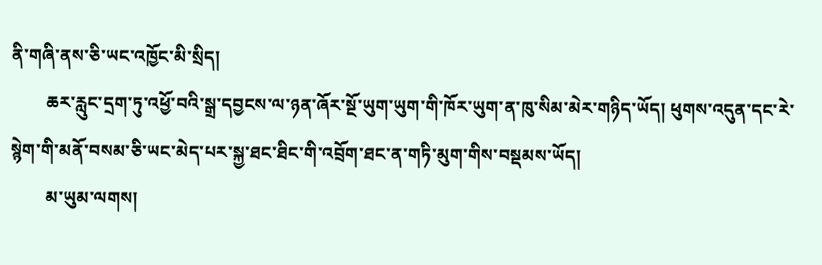ནི་གཞི་ནས་ཅི་ཡང་འཁྱོང་མི་སྲིད།
        ཆར་རླུང་དྲག་ཏུ་འཕྱོ་བའི་སྒྲ་དབྱངས་ལ་ཉན་ཞོར་སྔོ་ཡུག་ཡུག་གི་ཁོར་ཡུག་ན་ཁུ་སིམ་མེར་གཉིད་ཡོད། ཕུགས་འདུན་དང་རེ་སྙེག་གི་མནོ་བསམ་ཅི་ཡང་མེད་པར་སྐྱ་ཐང་ཐིང་གི་འབྲོག་ཐང་ན་གཏི་མུག་གིས་བསྡམས་ཡོད།
        མ་ཡུམ་ལགས།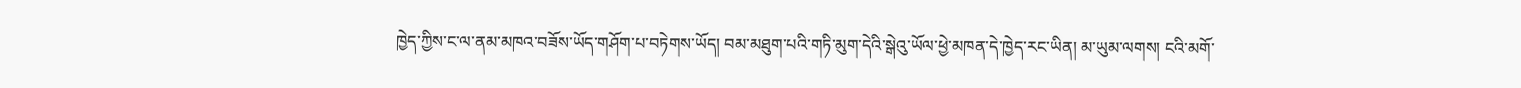ཁྱེད་ཀྱིས་ང་ལ་ནམ་མཁའ་བཟོས་ཡོད་གཤོག་པ་བཏེགས་ཡོད། བམ་མཐུག་པའི་གཏི་མུག་དེའི་སྒེའུ་ཡོལ་ཕྱེ་མཁན་དེ་ཁྱེད་རང་ཡིན། མ་ཡུམ་ལགས། ངའི་མགོ་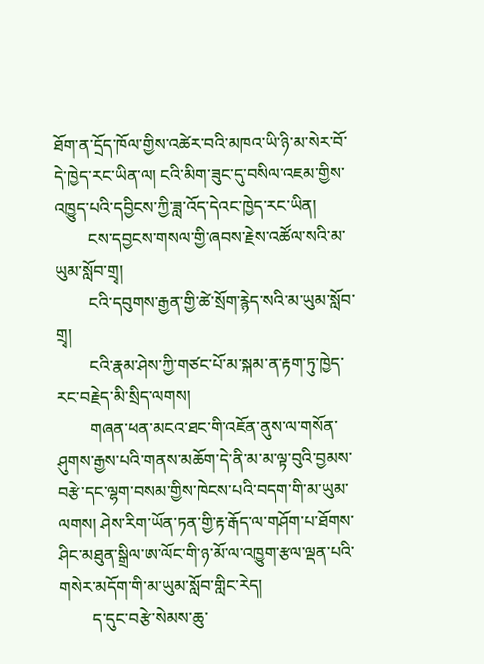ཐོག་ན་དྲོད་ཁོལ་གྱིས་འཚེར་བའི་མཁའ་ཡི་ཉི་མ་སེར་བོ་དེ་ཁྱེད་རང་ཡིན་ལ། ངའི་མིག་ཟུང་དུ་བསིལ་འཇམ་གྱིས་འཁྱུད་པའི་དབྱིངས་ཀྱི་ཟླ་འོད་དེའང་ཁྱེད་རང་ཡིན།
        ངས་དབྱངས་གསལ་གྱི་ཞབས་རྗེས་འཚོལ་སའི་མ་ཡུམ་སློབ་གྲྭ།
        ངའི་དབུགས་རྒྱན་གྱི་ཚེ་སྲོག་རྙེད་སའི་མ་ཡུམ་སློབ་གྲྭ།
        ངའི་རྣམ་ཤེས་ཀྱི་གཙང་པོ་མ་སྐམ་ན་རྟག་ཏུ་ཁྱེད་རང་བརྗེད་མི་སྲིད་ལགས།
        གཞན་ཕན་མངའ་ཐང་གི་འཇོན་ནུས་ལ་གསོན་ཤུགས་རྒྱས་པའི་གནས་མཆོག་དེ་ནི་མ་མ་ལྟ་བུའི་བྱམས་བརྩེ་དང་ལྷག་བསམ་གྱིས་ཁེངས་པའི་བདག་གི་མ་ཡུམ་ལགས། ཤེས་རིག་ཡོན་ཏན་གྱི་རྟ་རྒོད་ལ་གཤོག་པ་ཐོགས་ཤིང་མཐུན་སྒྲིལ་ཨ་ལོང་གི་ཉ་མོ་ལ་འཁྱུག་རྩལ་ལྡན་པའི་གསེར་མདོག་གི་མ་ཡུམ་སློབ་གླིང་རེད།
        ད་དུང་བརྩེ་སེམས་ཆུ་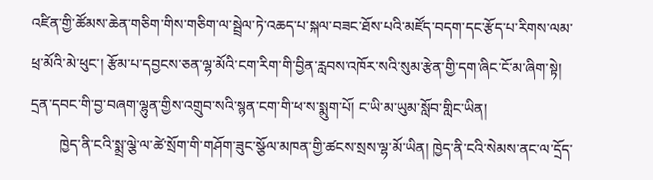འཛིན་གྱི་ཚོམས་ཆེན་གཅིག་གིས་གཅིག་ལ་སྦྲེལ་ཏེ་འཆད་པ་སྐལ་བཟང་ཐོས་པའི་མཛོད་བདག་དང་རྩོད་པ་རིགས་ལམ་ཕྲ་མོའི་མེ་ཕུང་། རྩོམ་པ་དབྱངས་ཅན་ལྷ་མོའི་ངག་རིག་གི་བྱིན་རླབས་འཁོར་སའི་སུམ་རྩེན་གྱི་དག་ཞིང་ངོ་མ་ཞིག་སྟེ། དྲན་དབང་གི་བྱ་བཞག་ལྷུན་གྱིས་འགྲུབ་སའི་སྙན་ངག་གི་ཕ་ས་སྨུག་པོ། ང་ཡི་མ་ཡུམ་སློབ་གླིང་ཡིན།
        ཁྱེད་ནི་ངའི་སྨྲ་ལྕེ་ལ་ཚེ་སྲོག་གི་གཤོག་ཟུང་སྩོལ་མཁན་གྱི་ཚངས་སྲས་ལྷ་མོ་ཡིན། ཁྱེད་ནི་ངའི་སེམས་ནང་ལ་དྲོད་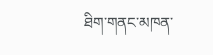ཐིག་གནང་མཁན་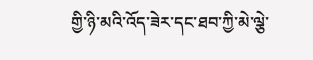གྱི་ཉི་མའི་འོད་ཟེར་དང་ཐབ་ཀྱི་མེ་ལྕེ་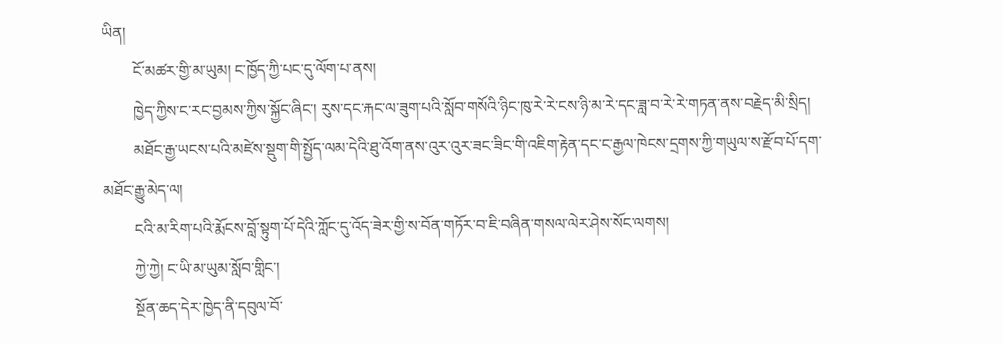ཡིན།
        ངོ་མཚར་གྱི་མ་ཡུམ། ང་ཁྱོད་ཀྱི་པང་དུ་ལོག་པ་ནས།
        ཁྱེད་ཀྱིས་ང་རང་བྱམས་ཀྱིས་སྐྱོང་ཞིང་། རུས་དང་རྐང་ལ་ཟུག་པའི་སློབ་གསོའི་ཉིང་ཁུ་རེ་རེ་ངས་ཉི་མ་རེ་དང་ཟླ་བ་རེ་རེ་གཏན་ནས་བརྗེད་མི་སྲིད།
        མཐོང་རྒྱ་ཡངས་པའི་མཛེས་སྡུག་གི་སྤྱོད་ལམ་དེའི་ཐུ་འོག་ནས་འུར་འུར་ཟང་ཟིང་གི་འཇིག་རྟེན་དང་ང་རྒྱལ་ཁེངས་དྲགས་ཀྱི་གཡུལ་ས་རྫོབ་པོ་དག་མཐོང་རྒྱུ་མེད་ལ།
        ངའི་མ་རིག་པའི་རྨོངས་བློ་སྟུག་པོ་དེའི་ཀློང་དུ་འོད་ཟེར་གྱི་ས་བོན་གཏོར་བ་ཇི་བཞིན་གསལ་ལེར་ཤེས་སོང་ལགས།
        ཀྱེ་ཀྱེ། ང་ཡི་མ་ཡུམ་སློབ་གླིང་།
        སྔོན་ཆད་དེར་ཁྱེད་ནི་དབུལ་བོ་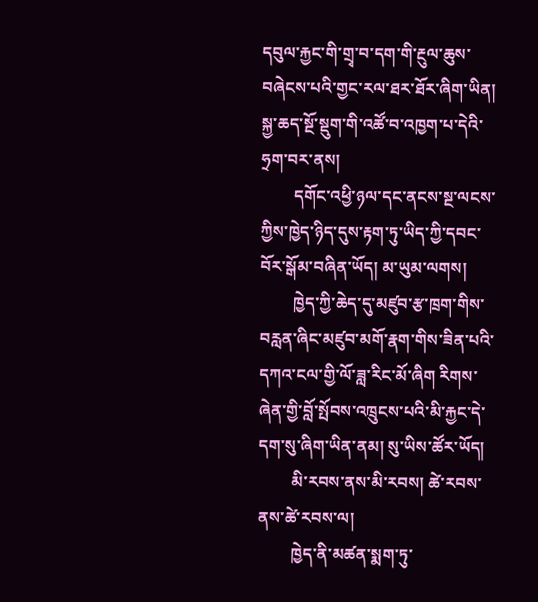དབུལ་རྐྱང་གི་གྲྭ་བ་དག་གི་རྔུལ་ཆུས་བཞེངས་པའི་གྱང་རལ་ཐར་ཐོར་ཞིག་ཡིན། སྐྱ་ཆད་སྔོ་སྡུག་གི་འཚོ་བ་འཁྱག་པ་དེའི་ཧྲག་བར་ནས།
        དགོང་འཕྱི་ཉལ་དང་ནངས་སྔ་ལངས་ཀྱིས་ཁྱེད་ཉིད་དུས་རྟག་ཏུ་ཡིད་ཀྱི་དབང་བོར་སྒོམ་བཞིན་ཡོད། མ་ཡུམ་ལགས།
        ཁྱེད་ཀྱི་ཆེད་དུ་མཛུབ་རྩ་ཁྲག་གིས་བརླན་ཞིང་མཛུབ་མགོ་རྣག་གིས་ཟིན་པའི་དཀའ་ངལ་གྱི་ལོ་ཟླ་རིང་མོ་ཞིག རིགས་ཞེན་གྱི་བློ་སྤོབས་འཁྲུངས་པའི་མི་རྐྱང་དེ་དག་སུ་ཞིག་ཡིན་ནམ། སུ་ཡིས་ཚོར་ཡོད།
        མི་རབས་ནས་མི་རབས། ཚེ་རབས་ནས་ཚེ་རབས་ལ།
        ཁྱེད་ནི་མཚན་སྨག་ཏུ་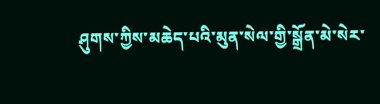ཤུགས་ཀྱིས་མཆེད་པའི་མུན་སེལ་གྱི་སྒྲོན་མེ་སེར་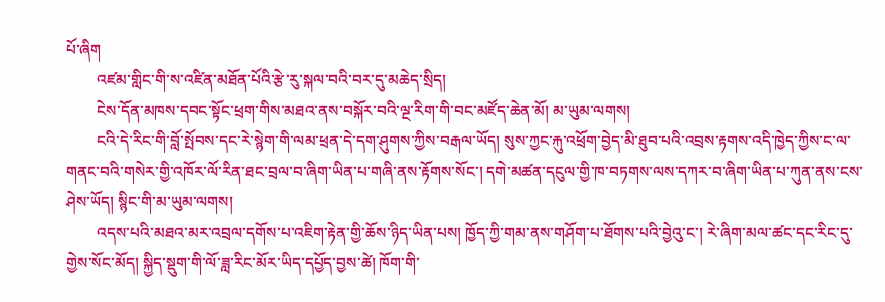པོ་ཞིག
        འཛམ་གླིང་གི་ས་འཛིན་མཐོན་པོའི་རྩེ་རུ་སྐལ་བའི་བར་དུ་མཆེད་སྲིད།
        ངེས་དོན་མཁས་དབང་སྟོང་ཕྲག་གིས་མཐའ་ནས་བསྐོར་བའི་ལྔ་རིག་གི་བང་མཛོད་ཆེན་མོ། མ་ཡུམ་ལགས།
        ངའི་དེ་རིང་གི་བློ་སྤོབས་དང་རེ་སྙེག་གི་ལམ་ཕྲན་དེ་དག་ཤུགས་ཀྱིས་བརྒལ་ཡོད། སུས་ཀྱང་རྐུ་འཕྲོག་བྱེད་མི་ཐུབ་པའི་འབྲས་རྟགས་འདི་ཁྱེད་ཀྱིས་ང་ལ་གནང་བའི་གསེར་གྱི་འཁོར་ལོ་རིན་ཐང་བྲལ་བ་ཞིག་ཡིན་པ་གཞི་ནས་རྟོགས་སོང་། དགེ་མཚན་དངུལ་གྱི་ཁ་བཏགས་ལས་དཀར་བ་ཞིག་ཡིན་པ་ཀུན་ནས་ངས་ཤེས་ཡོད། སྙིང་གི་མ་ཡུམ་ལགས།
        འདས་པའི་མཐའ་མར་འབྲལ་དགོས་པ་འཇིག་རྟེན་གྱི་ཆོས་ཉིད་ཡིན་པས། ཁྱོད་ཀྱི་གམ་ནས་གཤོག་པ་ཐོགས་པའི་བྱེའུ་ང་། རེ་ཞིག་མལ་ཚང་དང་རིང་དུ་གྱེས་སོང་མོད། སྐྱིད་སྡུག་གི་ལོ་ཟླ་རིང་མོར་ཡིད་དཔྱོད་བྱས་ཚེ། ཁོག་གི་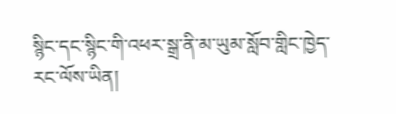སྙིང་དང་སྙིང་གི་འཕར་སྒྲ་ནི་མ་ཡུམ་སློབ་གླིང་ཁྱེད་རང་ལོས་ཡིན།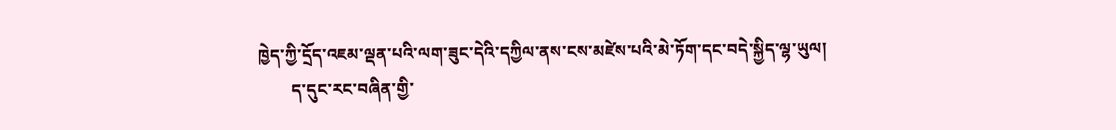ཁྱེད་ཀྱི་དྲོད་འཇམ་ལྡན་པའི་ལག་ཟུང་དེའི་དཀྱིལ་ནས་ངས་མཛེས་པའི་མེ་ཏོག་དང་བདེ་སྐྱིད་ལྷ་ཡུལ།
        ད་དུང་རང་བཞིན་གྱི་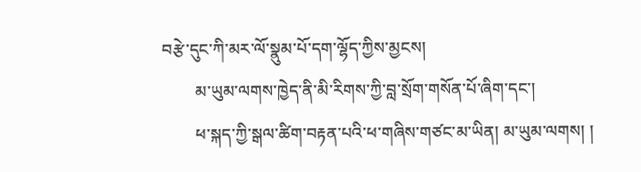བརྩེ་དུང་ཀི་མར་ལོ་སྣུམ་པོ་དག་ལྷོད་ཀྱིས་མྱངས།
        མ་ཡུམ་ལགས་ཁྱེད་ནི་མི་རིགས་ཀྱི་བླ་སྲོག་གསོན་པོ་ཞིག་དང་།
        ཕ་སྐད་ཀྱི་སྒལ་ཚིག་བརྟན་པའི་ཕ་གཞིས་གཙང་མ་ཡིན། མ་ཡུམ་ལགས། །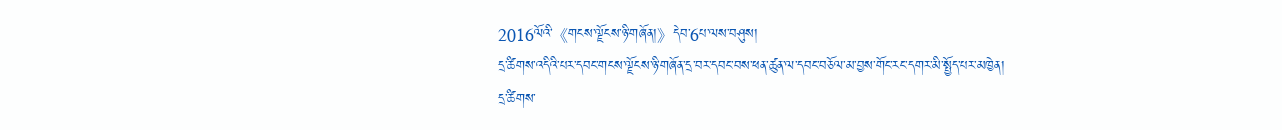2016ལོའི་《གངས་ལྗོངས་ཉི་གཞོན།》དེབ་6པ་ལས་བཤུས།
དྲ་ཚིགས་འདིའི་པར་དབང་གངས་ལྗོངས་ཉི་གཞོན་དྲ་བར་དབང་བས་ཕན་ཚུན་ལ་དབང་བཅོལ་མ་བྱས་གོང་རང་དགར་མི་སྤྱོད་པར་མཁྱེན།
དྲ་ཚིགས་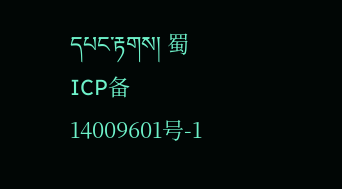དཔང་རྟགས། 蜀ICP备14009601号-1